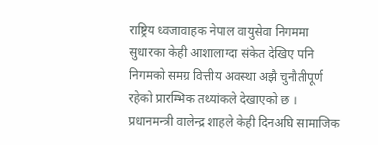राष्ट्रिय ध्वजावाहक नेपाल वायुसेवा निगममा सुधारका केही आशालाग्दा संकेत देखिए पनि निगमको समग्र वित्तीय अवस्था अझै चुनौतीपूर्ण रहेको प्रारम्भिक तथ्यांकले देखाएको छ ।
प्रधानमन्त्री वालेन्द्र शाहले केही दिनअघि सामाजिक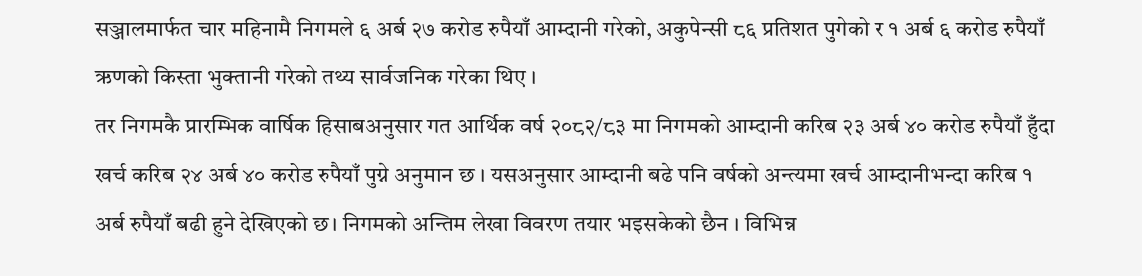सञ्जालमार्फत चार महिनामै निगमले ६ अर्ब २७ करोड रुपैयाँ आम्दानी गरेको, अकुपेन्सी ८६ प्रतिशत पुगेको र १ अर्ब ६ करोड रुपैयाँ ऋणको किस्ता भुक्तानी गरेको तथ्य सार्वजनिक गरेका थिए ।
तर निगमकै प्रारम्भिक वार्षिक हिसाबअनुसार गत आर्थिक वर्ष २०८२/८३ मा निगमको आम्दानी करिब २३ अर्ब ४० करोड रुपैयाँ हुँदा खर्च करिब २४ अर्ब ४० करोड रुपैयाँ पुग्ने अनुमान छ । यसअनुसार आम्दानी बढे पनि वर्षको अन्त्यमा खर्च आम्दानीभन्दा करिब १ अर्ब रुपैयाँ बढी हुने देखिएको छ। निगमको अन्तिम लेखा विवरण तयार भइसकेको छैन । विभिन्न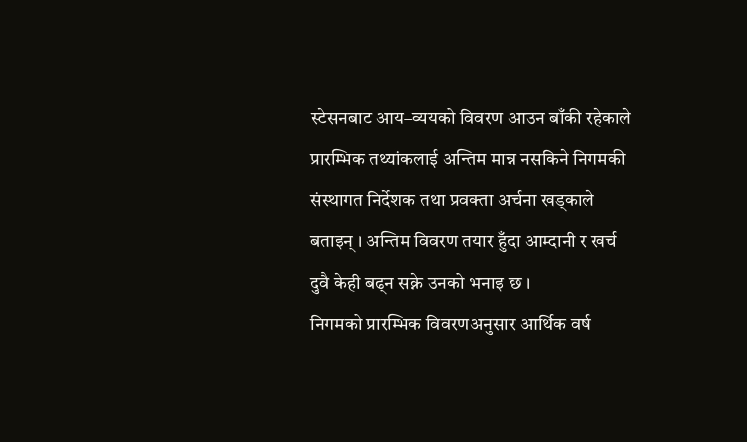स्टेसनबाट आय–व्ययको विवरण आउन बाँकी रहेकाले प्रारम्भिक तथ्यांकलाई अन्तिम मान्न नसकिने निगमकी संस्थागत निर्देशक तथा प्रवक्ता अर्चना खड्काले बताइन् । अन्तिम विवरण तयार हुँदा आम्दानी र खर्च दुवै केही बढ्न सक्ने उनको भनाइ छ ।
निगमको प्रारम्भिक विवरणअनुसार आर्थिक वर्ष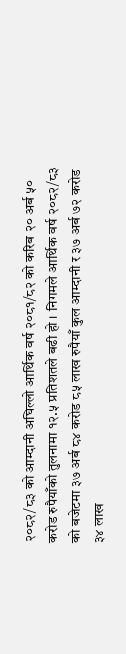२०८२/८३ को आम्दानी अघिल्लो आर्थिक वर्ष २०८१/८२ को करिब २० अर्ब ५० करोड रुपैयाँको तुलनामा १२.५ प्रतिशतले बढी हो । निगमले आर्थिक वर्ष २०८२/८३ को बजेटमा ३७ अर्ब ८४ करोड ८५ लाख रुपैयाँ कुल आम्दानी र ३७ अर्ब ७२ करोड ३४ लाख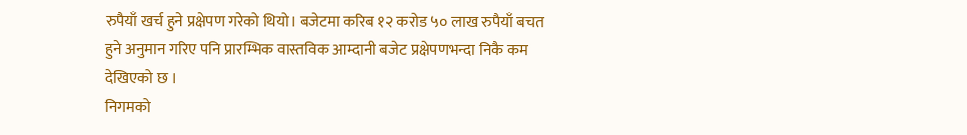रुपैयाँ खर्च हुने प्रक्षेपण गरेको थियो। बजेटमा करिब १२ करोड ५० लाख रुपैयाँ बचत हुने अनुमान गरिए पनि प्रारम्भिक वास्तविक आम्दानी बजेट प्रक्षेपणभन्दा निकै कम देखिएको छ ।
निगमको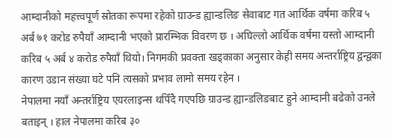आम्दानीको महत्त्वपूर्ण स्रोतका रूपमा रहेको ग्राउन्ड ह्यान्डलिङ सेवाबाट गत आर्थिक वर्षमा करिब ५ अर्ब ७१ करोड रुपैयाँ आम्दानी भएको प्रारम्भिक विवरण छ । अघिल्लो आर्थिक वर्षमा यस्तो आम्दानी करिब ५ अर्ब ४ करोड रुपैयाँ थियो। निगमकी प्रवक्ता खड्काका अनुसार केही समय अन्तर्राष्ट्रिय द्वन्द्वका कारण उडान संख्या घटे पनि त्यसको प्रभाव लामो समय रहेन ।
नेपालमा नयाँ अन्तर्राष्ट्रिय एयरलाइन्स थपिँदै गएपछि ग्राउन्ड ह्यान्डलिङबाट हुने आम्दानी बढेको उनले बताइन् । हाल नेपालमा करिब ३०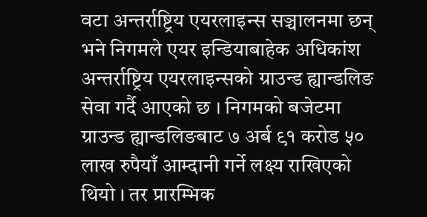वटा अन्तर्राष्ट्रिय एयरलाइन्स सञ्चालनमा छन् भने निगमले एयर इन्डियाबाहेक अधिकांश अन्तर्राष्ट्रिय एयरलाइन्सको ग्राउन्ड ह्यान्डलिङ सेवा गर्दै आएको छ । निगमको बजेटमा ग्राउन्ड ह्यान्डलिङबाट ७ अर्ब ९१ करोड ५० लाख रुपैयाँ आम्दानी गर्ने लक्ष्य राखिएको थियो । तर प्रारम्भिक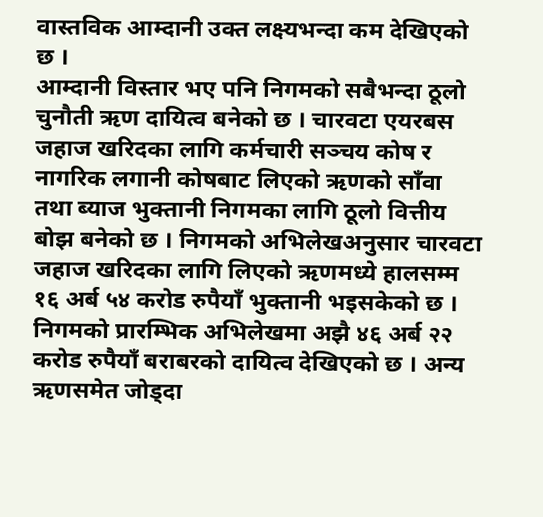वास्तविक आम्दानी उक्त लक्ष्यभन्दा कम देखिएको छ ।
आम्दानी विस्तार भए पनि निगमको सबैभन्दा ठूलो चुनौती ऋण दायित्व बनेको छ । चारवटा एयरबस जहाज खरिदका लागि कर्मचारी सञ्चय कोष र नागरिक लगानी कोषबाट लिएको ऋणको साँवा तथा ब्याज भुक्तानी निगमका लागि ठूलो वित्तीय बोझ बनेको छ । निगमको अभिलेखअनुसार चारवटा जहाज खरिदका लागि लिएको ऋणमध्ये हालसम्म १६ अर्ब ५४ करोड रुपैयाँ भुक्तानी भइसकेको छ ।
निगमको प्रारम्भिक अभिलेखमा अझै ४६ अर्ब २२ करोड रुपैयाँ बराबरको दायित्व देखिएको छ । अन्य ऋणसमेत जोड्दा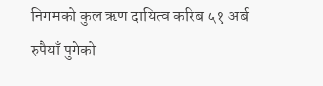निगमको कुल ऋण दायित्व करिब ५१ अर्ब रुपैयाँ पुगेको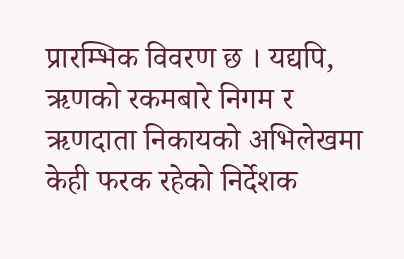प्रारम्भिक विवरण छ । यद्यपि, ऋणको रकमबारे निगम र ऋणदाता निकायको अभिलेखमा केही फरक रहेको निर्देशक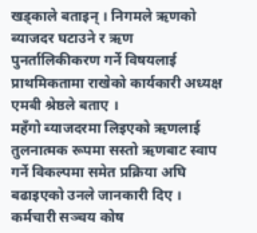खड्काले बताइन् । निगमले ऋणको ब्याजदर घटाउने र ऋण पुनर्तालिकीकरण गर्ने विषयलाई प्राथमिकतामा राखेको कार्यकारी अध्यक्ष एमबी श्रेष्ठले बताए ।
महँगो ब्याजदरमा लिइएको ऋणलाई तुलनात्मक रूपमा सस्तो ऋणबाट स्वाप गर्ने विकल्पमा समेत प्रक्रिया अघि बढाइएको उनले जानकारी दिए । कर्मचारी सञ्चय कोष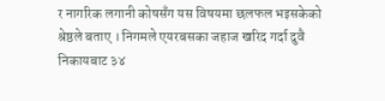र नागरिक लगानी कोषसँग यस विषयमा छलफल भइसकेको श्रेष्ठले बताए । निगमले एयरबसका जहाज खरिद गर्दा दुवै निकायबाट ३४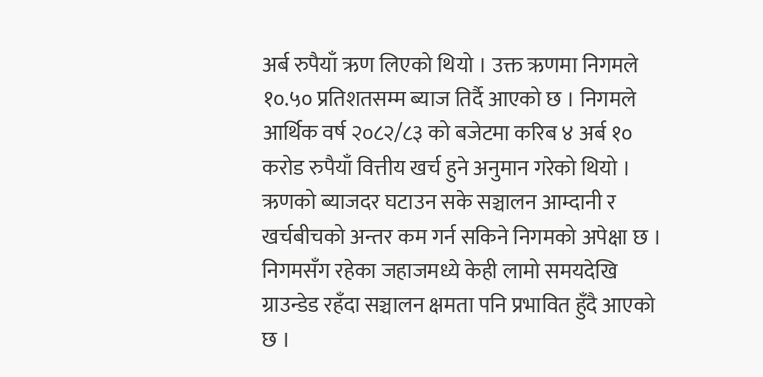अर्ब रुपैयाँ ऋण लिएको थियो । उक्त ऋणमा निगमले १०.५० प्रतिशतसम्म ब्याज तिर्दै आएको छ । निगमले आर्थिक वर्ष २०८२/८३ को बजेटमा करिब ४ अर्ब १० करोड रुपैयाँ वित्तीय खर्च हुने अनुमान गरेको थियो । ऋणको ब्याजदर घटाउन सके सञ्चालन आम्दानी र खर्चबीचको अन्तर कम गर्न सकिने निगमको अपेक्षा छ ।
निगमसँग रहेका जहाजमध्ये केही लामो समयदेखि ग्राउन्डेड रहँदा सञ्चालन क्षमता पनि प्रभावित हुँदै आएको छ ।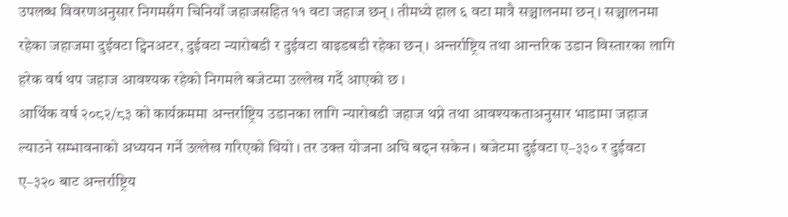उपलब्ध विवरणअनुसार निगमसँग चिनियाँ जहाजसहित ११ वटा जहाज छन् । तीमध्ये हाल ६ वटा मात्रै सञ्चालनमा छन् । सञ्चालनमा रहेका जहाजमा दुईवटा ट्विनअटर, दुईवटा न्यारोबडी र दुईवटा वाइडबडी रहेका छन् । अन्तर्राष्ट्रिय तथा आन्तरिक उडान विस्तारका लागि हरेक वर्ष थप जहाज आवश्यक रहेको निगमले बजेटमा उल्लेख गर्दै आएको छ ।
आर्थिक वर्ष २०८२/८३ को कार्यक्रममा अन्तर्राष्ट्रिय उडानका लागि न्यारोबडी जहाज थप्ने तथा आवश्यकताअनुसार भाडामा जहाज ल्याउने सम्भावनाको अध्ययन गर्ने उल्लेख गरिएको थियो । तर उक्त योजना अघि बढ्न सकेन । बजेटमा दुईवटा ए–३३० र दुईवटा ए–३२० बाट अन्तर्राष्ट्रिय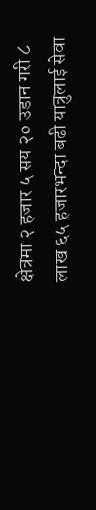क्षेत्रमा २ हजार ५ सय २० उडान गरी ८ लाख ६५ हजारभन्दा बढी यात्रुलाई सेवा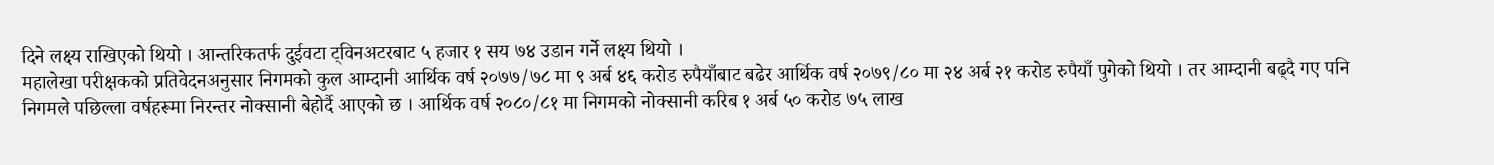दिने लक्ष्य राखिएको थियो । आन्तरिकतर्फ दुईवटा ट्विनअटरबाट ५ हजार १ सय ७४ उडान गर्ने लक्ष्य थियो ।
महालेखा परीक्षकको प्रतिवेदनअनुसार निगमको कुल आम्दानी आर्थिक वर्ष २०७७/७८ मा ९ अर्ब ४६ करोड रुपैयाँबाट बढेर आर्थिक वर्ष २०७९/८० मा २४ अर्ब २१ करोड रुपैयाँ पुगेको थियो । तर आम्दानी बढ्दै गए पनि निगमले पछिल्ला वर्षहरूमा निरन्तर नोक्सानी बेहोर्दै आएको छ । आर्थिक वर्ष २०८०/८१ मा निगमको नोक्सानी करिब १ अर्ब ५० करोड ७५ लाख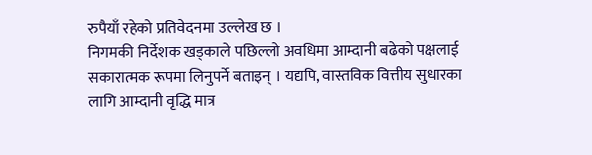रुपैयाँ रहेको प्रतिवेदनमा उल्लेख छ ।
निगमकी निर्देशक खड्काले पछिल्लो अवधिमा आम्दानी बढेको पक्षलाई सकारात्मक रूपमा लिनुपर्ने बताइन् । यद्यपि, वास्तविक वित्तीय सुधारका लागि आम्दानी वृद्धि मात्र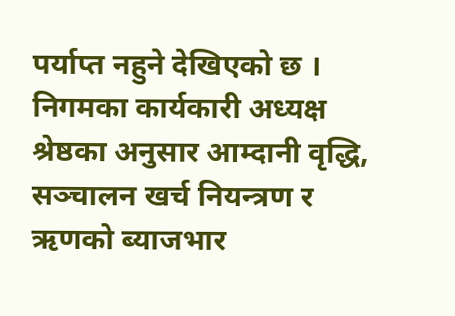पर्याप्त नहुने देखिएको छ । निगमका कार्यकारी अध्यक्ष श्रेष्ठका अनुसार आम्दानी वृद्धि, सञ्चालन खर्च नियन्त्रण र ऋणको ब्याजभार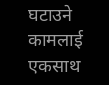घटाउने कामलाई एकसाथ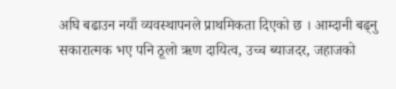अघि बढाउन नयाँ व्यवस्थापनले प्राथमिकता दिएको छ । आम्दानी बढ्नु सकारात्मक भए पनि ठूलो ऋण दायित्व, उच्च ब्याजदर, जहाजको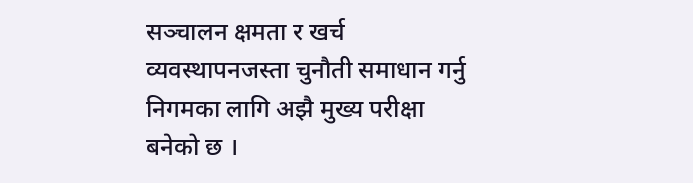सञ्चालन क्षमता र खर्च व्यवस्थापनजस्ता चुनौती समाधान गर्नु निगमका लागि अझै मुख्य परीक्षा बनेको छ ।